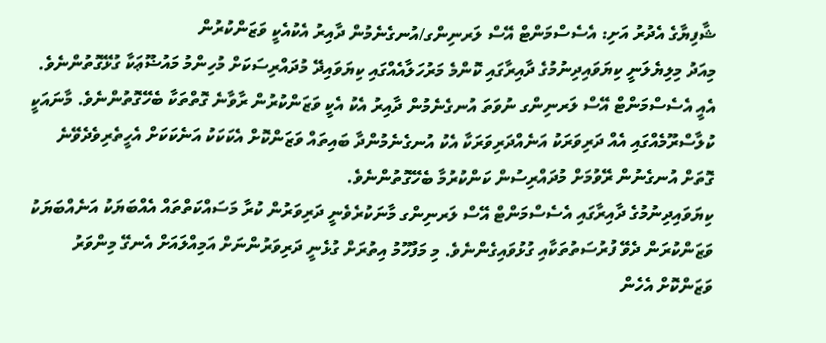ޝާފިޔާގެ އެދުރު އަށި: އެސެސްމަންޓް އޭސް ލަރނިންގ/އުނގެނެމުން ދާއިރު އެކުއެކީ ވަޒަންކުރުން
މިއަދު މިލިޔެލަނީ ކިޔަވައިދިނުމުގެ ދާއިރާގައި ކޮންމެ މަރުހަލާއެއްގައި ކިޔަވައިދޭ މުދައްރިސަކަށް މުހިންމު މައުޟޫޢަކާ ގުޅޭގޮތުންނެވެ. އެއީ އެސެސްމަންޓް އޭސް ލަރނިންގ ނުވަތަ އުނގެނެމުން ދާއިރު އެކު އެކީ ވަޒަންކުރުން ރާވާނެ ގޮތްތަކާ ބެހޭގޮތުންނެވެ. މާނައަކީ ކުލާސްރޫމެއްގައި އެއް ދަރިވަރަކު އަނެއްދަރިވަރަކާ އެކު އުނގެނެމުންދާ ބައިތައް ވަޒަންކޮށް އެކަކަކު އަނެކަކަށް އެހީތެރިވެދެވޭނެ ގޮތަށް އުނގެނުން ރޭވުމަށް މުދައްރިސުން ކަންކުރުމާ ބެހޭގޮތުންނެވެ.
ކިޔަވައިދިނުމުގެ ދާއިރާގައި އެސެސްމަންޓް އޭސް ލަރނިންގ މާނަކުރެވެނީ ދަރިވަރުން ކުރާ މަސައްކަތްތައް އެއްބަޔަކު އަނެއްބަޔަކު ވަޒަންކުރަން ދެވޭ ފުރުސަތުތަކާއި ގުޅުވައިގެންނެވެ. މި މަފުހޫމު އިތުރަށް ގުޅެނީ ދަރިވަރުންނަށް އަމިއްލައަށް އެނގޭ މިންވަރު ވަޒަންކޮށް އެހެން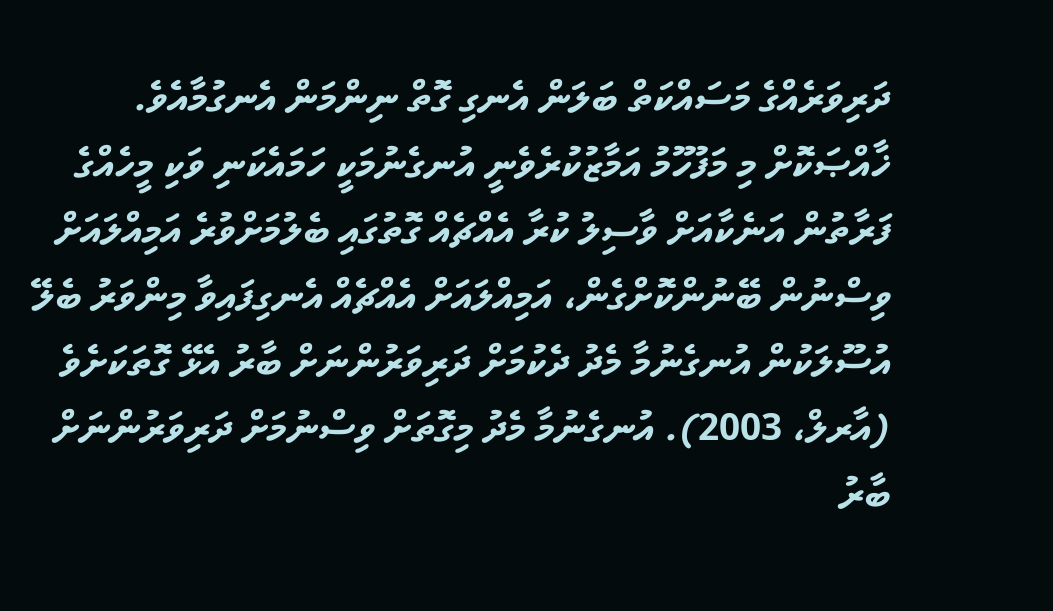ދަރިވަރެއްގެ މަސައްކަތް ބަލަން އެނގި ގޮތް ނިންމަން އެނގުމާއެވެ.  ޚާއްޞަކޮށް މި މަފުހޫމު އަމާޒުކުރެވެނީ އުނގެނުމަކީ ހަމައެކަނި ވަކި މީހެއްގެ ފަރާތުން އަނެކާއަށް ވާސިލު ކުރާ އެއްޗެއް ގޮތުގައި ބެލުމަށްވުރެ އަމިއްލައަށް ވިސްނުން ބޭނުންކޮށްގެން، އަމިއްލައަށް އެއްޗެއް އެނގިފައިވާ މިންވަރު ބެލޭ އުސޫލަކުން އުނގެނުމާ މެދު ދެކުމަށް ދަރިވަރުންނަށް ބާރު އެޅޭ ގޮތަކަށެވެ (އާރލް، 2003). އުނގެނުމާ މެދު މިގޮތަށް ވިސްނުމަށް ދަރިވަރުންނަށް ބާރު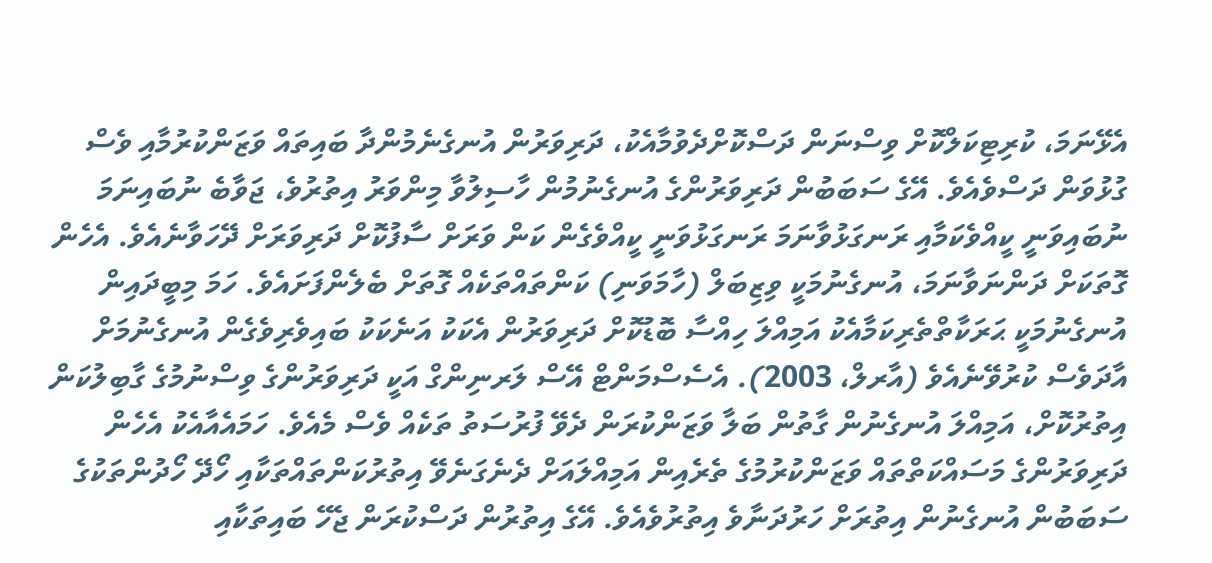އެޅޭނަމަ، ކުރިޓިކަލްކޮށް ވިސްނަން ދަސްކޮށްދެވުމާއެކު، ދަރިވަރުން އުނގެނެމުންދާ ބައިތައް ވަޒަންކުރުމާއި ވެސް ގުޅުވަން ދަސްވެއެވެ. އޭގެ ސަބަބުން ދަރިވަރުންގެ އުނގެނުމުން ހާސިލުވާ މިންވަރު އިތުރުވެ، ޖަވާބެ ނުބައިނަމަ ނުބައިވަނީ ކީއްވެކަމާއި ރަނގަޅުވާނަމަ ރަނގަޅުވަނީ ކީއްވެގެން ކަން ވަރަށް ސާފުކޮށް ދަރިވަރަށް ދޭހަވާނެއެވެ. އެހެން ގޮތަކަށް ދަންނަވާނަމަ، އުނގެނުމަކީ ވިޒިބަލް (ހާމަވަނި) ކަންތައްތަކެއް ގޮތަށް ބެލެންފަށައެވެ. ހަމަ މިބީދައިން އުނގެނުމަކީ ޙަރަކާތްތެރިކަމާއެކު އަމިއްލަ ހިއްސާ ބޮޑުކޮށް ދަރިވަރުން އެކަކު އަނެކަކު ބައިވެރިވެގެން އުނގެނުމަށް އާދަވެސް ކުރުވޭނެއެވެ (އާރލް، 2003). އެސެސްމަންޓް އޭސް ލަރނިންގް އަކީ ދަރިވަރުންގެ ވިސްނުމުގެ ގާބިލުކަން އިތުރުކޮށް، އަމިއްލަ އުނގެނުން ގާތުން ބަލާ ވަޒަންކުރަން ދެވޭ ފުރުސަތު ތަކެއް ވެސް މެއެވެ. ހަމައެއާއެކު އެހެން ދަރިވަރުންގެ މަސައްކަތްތައް ވަޒަންކުރުމުގެ ތެރެއިން އަމިއްލައަށް ދެނެގަނެވޭ އިތުރުކަންތައްތަކާއި ހޯދޭ ހޯދުންތަކުގެ ސަބަބުން އުނގެނުން އިތުރަށް ހަރުދަނާވެ އިތުރުވެއެވެ. އޭގެ އިތުރުން ދަސްކުރަން ޖެހޭ ބައިތަކާއި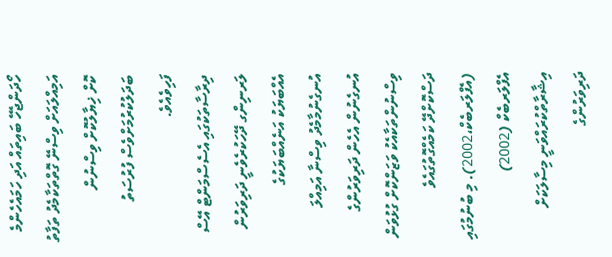ހޯދަންޖެހޭ ބައިތައް އަދި ހަމައެހެންމެ އަމިއްލައަށް ވިސްނޭ ގޮތްތަކާމެދު ތަފާތު ކޮށް ޚިޔާލުކޮށް ވިސްނުން ބަދަލުކުރުމަށްވެސް ފުރުސަތު ފަހިވެއެވެ.
ދިރާސާތަކުގައި އެސެސްމަންޓް އޭސް ލަރނިންގ ދޭހަކުރެވެނީ ދަރިވަރުން އެއްބަޔަކު އަނެއްބަޔަކުގެ އުނގެނުމާމެދު ވިސްނާ އަމިއްލަ އުނގެނުން އެހެން ދަރިވަރުންގެ ވިސްނުންތަކާއެކު ވަޒަންކޮށް ގުޅުވަން ދަސްކޮށްދޭ ކަމެއްގޮތުގައެވެ (އެފްލަރބެކް،2002). މި ބުނުމުގައި އެފްލަރބެކް (2002) އިޝާރާތްކުރައްވަނީ މިސާލަކަށް ދަރިވަރުންގެ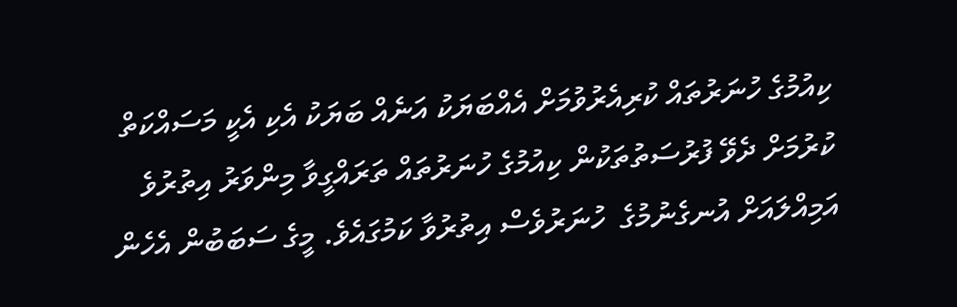ކިއުމުގެ ހުނަރުތައް ކުރިއެރުވުމަށް އެއްބަޔަކު އަނެއް ބަޔަކު އެކި އެކީ މަސައްކަތް ކުރުމަށް ދެވޭ ފުރުސަތުތަކުން ކިއުމުގެ ހުނަރުތައް ތަރައްގީވާ މިންވަރު އިތުރުވެ އަމިއްލައަށް އުނގެނުމުގެ  ހުނަރުވެސް އިތުރުވާ ކަމުގައެވެ. މީގެ ސަބަބުން އެހެން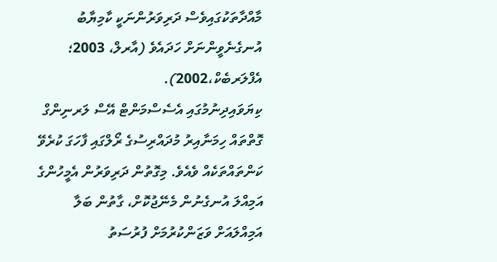މާއްދާތަކުގައިވެސް ދަރިވަރުންނަކީ ކާމިޔާބު އުނގެނެވީންނަށް ހަދައެވެ (އާރލް، 2003؛ އެފްލަރބެކް،2002).
ކިޔަވައިދިނުމުގައި އެސެސްމަންޓް އޭސް ލަރނިންގް ގޮތްތައް ހިމަނާއިރު މުދައްރިސުގެ ރޯލްގައި ފާހަގަ ކުރެވޭ ކަންތައްތަކެއް ވެއެވެ. މިގޮތުން ދަރިވަރުން އެމީހުންގެ އަމިއްލަ އުނގެނުން މެނޭޖުކޮށް، ގާތުން ބަލާ އަމިއްލައަށް ވަޒަންކުރުމަށް ފުރުސަތު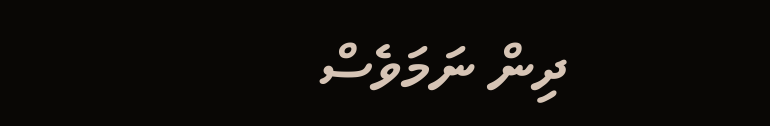ދިން ނަމަވެސް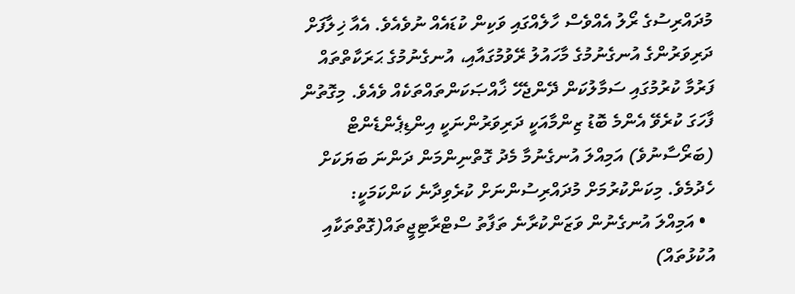މުދައްރިސުގެ ރޯލު އެއްވެސް ހާލެއްގައި ވަކިން ކުޑައެއް ނުވެއެވެ. އެއާ ޚިލާފަށް ދަރިވަރުންގެ އުނގެނުމުގެ މާހައުލު ރޭވުމުގައާއި، އުނގެނުމުގެ ޙަރަކާތްތައް ފަރުމާ ކުރުމުގައި ސަމާލުކަން ދޭންޖެހޭ ޚާއްޞަކަންތައްތަކެއް ވެއެވެ. މިގޮތުން ފާހަގަ ކުރެވޭ އެންމެ ބޮޑު ޒިންމާއަކީ ދަރިވަރުންނަކީ އިންޑިޕެންޑެންޓް (ބަރޯސާނުވެ) އަމިއްލަ އުނގެނުމާ މެދު ގޮތްނިންމަން ދަންނަ ބަޔަކަށް ހެދުމެވެ. މިކަންކުރުމަށް މުދައްރިސުންނަށް ކުރެވިދާނެ ކަންކަމަކީ:
  • އަމިއްލަ އުނގެނުން ވަޒަންކުރާނެ ތަފާތު ސްޓްރާޓިޖީތައް(ގޮތްތަކާއި އުކުޅުތައް)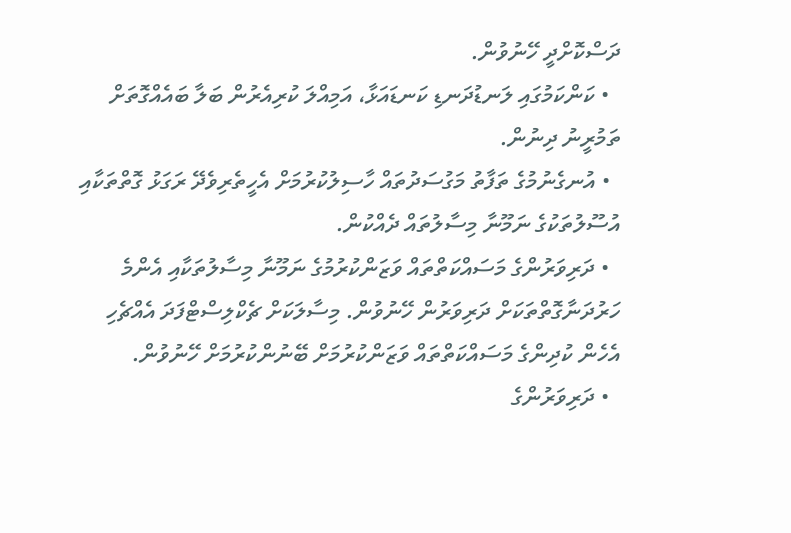ދަސްކޮށްދީ ހޭނުވުން.
  • ކަންކަމުގައި ލަނޑުދަނޑި ކަނޑައަޅާ، އަމިއްލަ ކުރިއެރުން ބަލާ ބައެއްގޮތަށް ތަމުރީނު ދިނުން.
  • އުނގެނުމުގެ ތަފާތު މަގުސަދުތައް ހާސިލުކުރުމަށް އެހީތެރިވެދޭ ރަގަޅު ގޮތްތަކާއި އުސޫލުތަކުގެ ނަމޫނާ މިސާލުތައް ދެއްކުން.
  • ދަރިވަރުންގެ މަސައްކަތްތައް ވަޒަންކުރުމުގެ ނަމޫނާ މިސާލުތަކާއި އެންމެ ހަރުދަނާގޮތްތަކަށް ދަރިވަރުން ހޭނުވުން. މިސާލަކަށް ޗެކްލިސްޓްފަދަ އެއްޗެހި އެހެން ކުދިންގެ މަސައްކަތްތައް ވަޒަންކުރުމަށް ބޭނުންކުރުމަށް ހޭނުވުން.
  • ދަރިވަރުންގެ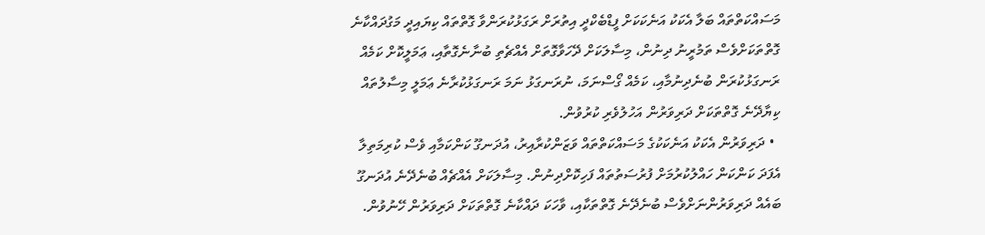މަސައްކަތްތައް ބަލާ އެކަކު އަނެކަކަށް ފީޑްބެކްދީ އިތުރަށް ރަގަޅުކުރަންވާ ގޮތްތައް ކިޔައިދީ މަގުދައްކާނެ ގޮތްތަކަށްވެސް ތަމުރީނު ދިނުން، މިސާލަކަށް ދޭހަވާގޮތަށް އެއްޗެތި ބުނާނެގޮތާއި، ޢަމަލީކޮށް ކަމެއް ރަނގަޅުކުރަން ބުނެދިނުމާއި، ކަމެއް ގޯސްނަމަ، ނުރަނގަޅު ނަމަ ރަނގަޅުކުރާނެ ޢަމަލީ މިސާލުތައް ކިޔާދޭނެ ގޮތްތަކަށް ދަރިވަރުން އަހުލުވެރި ކުރުވުން.
  • ދަރިވަރުން އެކަކު އަނެކަކުގެ މަސައްކަތްތައް ވަޒަންކުރާއިރު، އުދަނގޫ ކަންކަމާއި ވެސް ކުރިމަތިލާ އެފަދަ ކަންކަން ހައްލުކުރުމަށް ފުރުސަތުތައް ފަހިކޮށްދިނުން. މިސާލަކަށް އެއްޗެއް ބުނެދޭނެ އުދަނގޫ ބައެއް ދަރިވަރުންނަށްވެސް ބުނެދޭނެ ގޮތްތަކާއި، ވާހަކަ ދައްކާނެ ގޮތްތަކަށް ދަރިވަރުން ހޭނުވުން.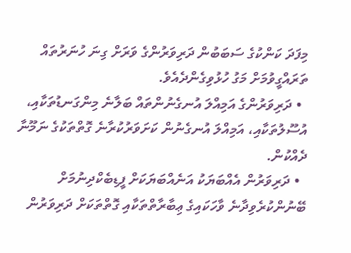މިފަދަ ކަންކުގެ ސަބަބުން ދަރިވަރުންގެ ވަރަށް ގިނަ ހުނަރުތައް ތަރައްގީވުމަށް މަގު ހުޅުވިގެންދެއެވެ.
  • ދަރިވަރުންގެ އަމިއްލަ އުނގެނުންތައް ބަލާނެ މިންގަނޑުތަކާއި، އުސޫލުތަކާއި، އަމިއްލަ އުނގެނުން ކަށަވަރުކުރާނެ ގޮތްތަކުގެ ނަމޫނާ ދެއްކުން.
  • ދަރިވަރުން އެއްބަޔަކު އަނެއްބަޔަކަށް ފީޑިބެކްދިނުމަށް ބޭނުންކުރެވިދާނެ ވާހަކައިގެ ޢިބާރާތްތަކާއި ގޮތްތަކަށް ދަރިވަރުން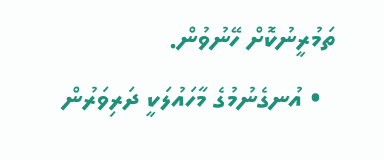ތަމުރީނުކޮށް ހޭނުވުން.
  • އުނގެނުމުގެ މާހައުލަކީ ދަރިވަރުން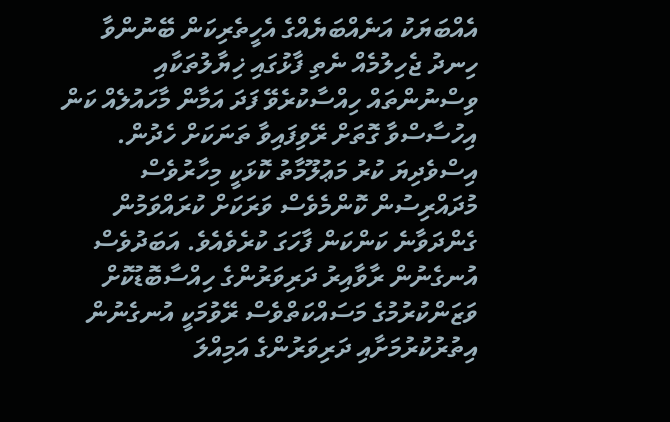އެއްބަޔަކު އަނެއްބަޔެއްގެ އެހީތެރިކަން ބޭނުންވާ ހިނދު ޖެހިލުމެއް ނެތި ފާޅުގައި ޚިޔާލުތަކާއި ވިސްނުންތައް ހިއްސާކުރެވޭ ފަދަ އަމާން މާހައުލެއް ކަން އިހުސާސްވާ ގޮތަށް ރޭވިފައިވާ ތަނަކަށް ހެދުން.
އިސްވެދިޔަ ކުރު މަޢުލޫމާތު ކޮޅަކީ މިހާރުވެސް މުދައްރިސުން ކޮންމެވެސް ވަރަކަށް ކުރައްވަމުން ގެންދަވާނެ ކަންކަން ފާހަގަ ކުރެވެއެވެ. އަބަދުވެސް އުނގެނުން ރާވާއިރު ދަރިވަރުންގެ ހިއްސާބޮޑުކޮށް ވަޒަންކުރުމުގެ މަސައްކަތްވެސް ރޭވުމަކީ އުނގެނުން އިތުރުކުރުމަށާއި ދަރިވަރުންގެ އަމިއްލަ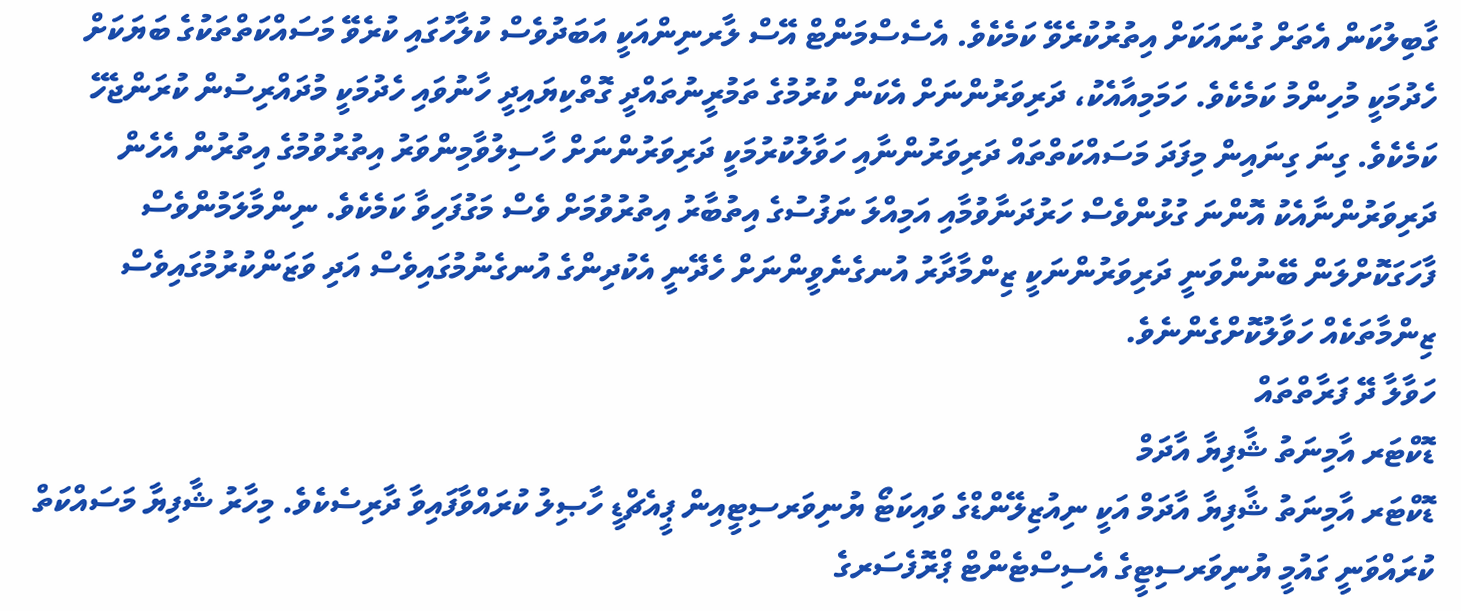ގާބިލުކަން އެތަށް ގުނައަކަށް އިތުރުކުރެވޭ ކަމެކެވެ. އެސެސްމަންޓް އޭސް ލާރނިންއަކީ އަބަދުވެސް ކުލާހުގައި ކުރެވޭ މަސައްކަތްތަކުގެ ބަޔަކަށް ހެދުމަކީ މުހިންމު ކަމެކެވެ. ހަމަމިއާއެކު، ދަރިވަރުންނަށް އެކަން ކުރުމުގެ ތަމުރީނުތައްދީ ގޮތްކިޔައިދީ ހާނުވައި ހެދުމަކީ މުދައްރިސުން ކުރަންޖެހޭ ކަމެކެވެ. ގިނަ ގިނައިން މިފަދަ މަސައްކަތްތައް ދަރިވަރުންނާއި ހަވާލުކުރުމަކީ ދަރިވަރުންނަށް ހާސިލުވާމިންވަރު އިތުރުވުމުގެ އިތުރުން އެހެން ދަރިވަރުންނާއެކު އޮންނަ ގުޅުންވެސް ހަރުދަނާވުމާއި އަމިއްލަ ނަފުސުގެ އިތުބާރު އިތުރުވުމަށް ވެސް މަގުފަހިވާ ކަމެކެވެ. ނިންމާލަމުންވެސް ފާހަގަކޮށްލަން ބޭނުންވަނީ ދަރިވަރުންނަކީ ޒިންމާދާރު އުނގެނެވީންނަށް ހެދޭނީ އެކުދިންގެ އުނގެނުމުގައިވެސް އަދި ވަޒަންކުރުމުގައިވެސް ޒިންމާތަކެއް ހަވާލުކޮށްގެންނެވެ.
ހަވާލާ ދޭ ފަރާތްތައް
ޑޮކްޓަރ އާމިނަތު ޝާފިޔާ އާދަމް
ޑޮކްޓަރ އާމިނަތު ޝާފިޔާ އާދަމް އަކީ ނިއުޒިލޭންޑްގެ ވައިކަޓޯ ޔުނިވަރސިޓީއިން ޕީއެޗްޑީ ހާޞިލު ކުރައްވާފައިވާ ދާރިސެކެވެ. މިހާރު ޝާފިޔާ މަސައްކަތް ކުރައްވަނީ ގައުމީ ޔުނިވަރސިޓީގެ އެސިސްޓެންޓް ޕްރޮފެސަރގެ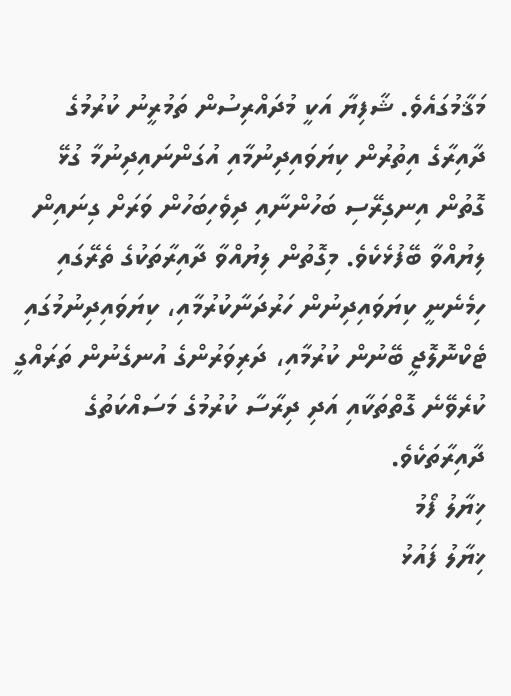މަޤާމުގައެވެ. ޝާފިޔާ އަކީ މުދައްރިސުން ތަމުރީނު ކުރުމުގެ ދާއިރާގެ އިތުރުން ކިޔަވައިދިނުމާއި އުގަންނައިދިނުމާ ގުޅޭ ގޮތުން އިނގިރޭސި ބަހުންނާއި ދިވެހިބަހުން ވަރަށް ގިނައިން ލިޔުއްވާ ބޭފުޅެކެވެ. މިގޮތުން ލިޔުއްވާ ދާއިރާތަކުގެ ތެރޭގައި ހިމެނެނީ ކިޔަވައިދިނުން ހަރުދަނާކުރުމާއި، ކިޔަވައިދިނުމުގައި ޓެކްނޮލޮޖީ ބޭނުން ކުރުމާއި، ދަރިވަރުންގެ އުނގެނުން ތަރައްގީ ކުރެވޭނެ ގޮތްތަކާއި އަދި ދިރާސާ ކުރުމުގެ މަސައްކަތުގެ ދާއިރާތަކެވެ.
ޚިޔާލު ފޯމު
ޚިޔާލު ފައުޅު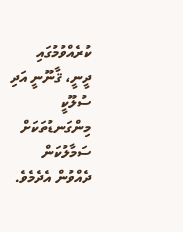ކުރެއްވުމުގައި ދީނީ، ޤާނޫނީ އަދި ސުލޫކީ މިންގަނޑުތަކަށް ސަމާލުކަން ދެއްވުން އެދެމެވެ.